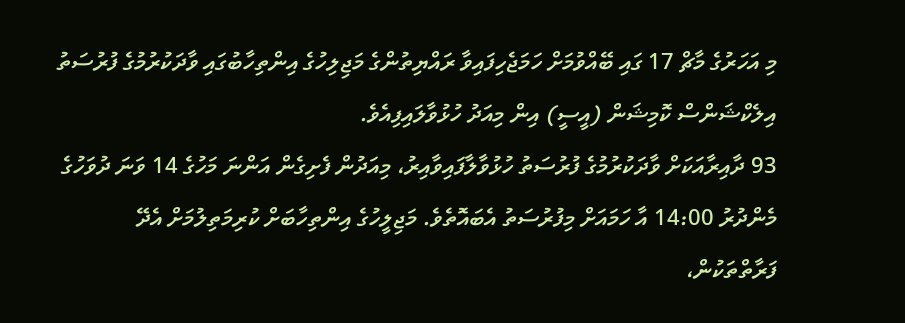މި އަހަރުގެ މާޗް 17 ގައި ބޭއްވުމަށް ހަމަޖެހިފައިވާ ރައްޔިތުންގެ މަޖިލިހުގެ އިންތިހާބުގައި ވާދަކުރުމުގެ ފުރުސަތު އިލެކްޝަންސް ކޮމިޝަން (އީސީ) އިން މިއަދު ހުޅުވާލައިފިއެވެ.
93 ދާއިރާއަކަށް ވާދަކުރުމުގެ ފުރުސަތު ހުޅުވާލާފައިވާއިރު، މިއަދުން ފެށިގެން އަންނަ މަހުގެ 14 ވަނަ ދުވަހުގެ މެންދުރު 14:00 އާ ހަމައަށް މިފުރުސަތު އެބައޮތެވެ. މަޖިލީހުގެ އިންތިހާބަށް ކުރިމަތިލުމަށް އެދޭ ފަރާތްތަކުން،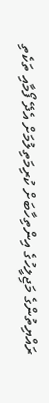ރައްޔިތުންގެ މަޖިލީހުގެ އިންތިހާބަށް ކުރިމަތިލުމަށް އެދޭ ފޯމާއި ތަކެތި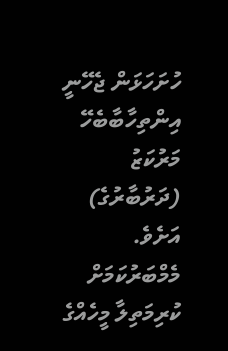ހުށަހަޅަން ޖެހޭނީ އިންތިހާބާބެހޭ މަރުކަޒު (ދަރުބާރުގެ) އަށެވެ.
މެމްބަރުކަމަށް ކުރިމަތިލާ މީހެއްގެ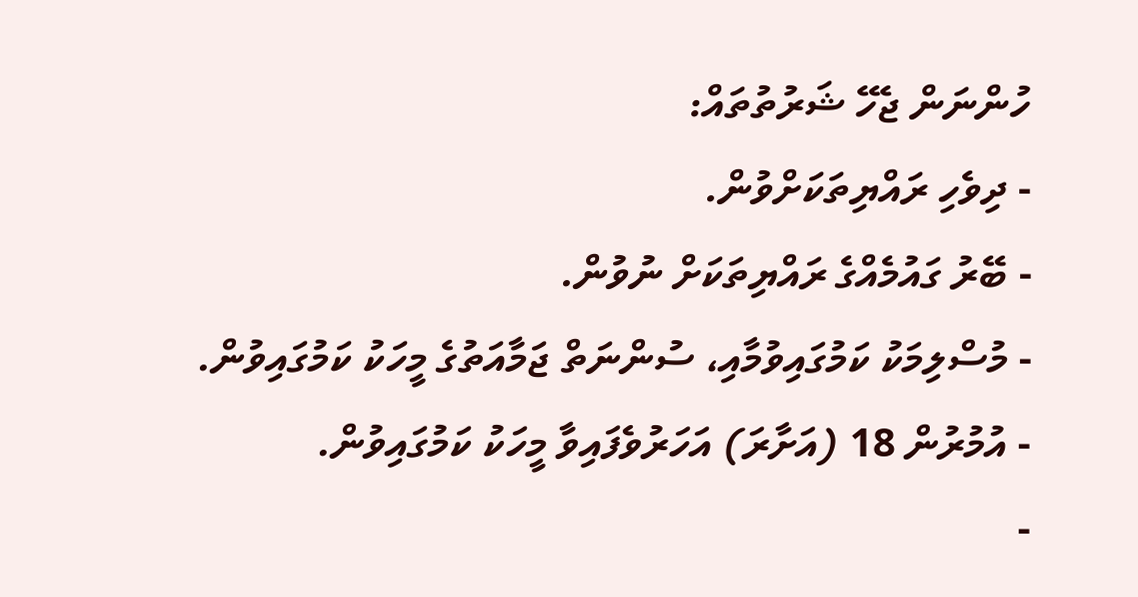ހުންނަން ޖެހޭ ޝަރުތުތައް:
- ދިވެހި ރައްޔިތަކަށްވުން.
- ބޭރު ގައުމެއްގެ ރައްޔިތަކަށް ނުވުން.
- މުސްލިމަކު ކަމުގައިވުމާއި، ސުންނަތް ޖަމާއަތުގެ މީހަކު ކަމުގައިވުން.
- އުމުރުން 18 (އަށާރަ) އަހަރުވެފައިވާ މީހަކު ކަމުގައިވުން.
-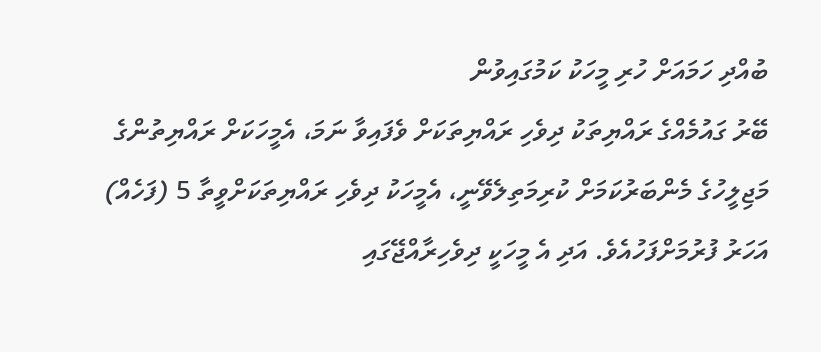ބުއްދި ހަމައަށް ހުރި މީހަކު ކަމުގައިވުން
ބޭރު ގައުމެއްގެ ރައްޔިތަކު ދިވެހި ރައްޔިތަކަށް ވެފައިވާ ނަމަ، އެމީހަކަށް ރައްޔިތުންގެ މަޖިލީހުގެ މެންބަރުކަމަށް ކުރިމަތިލެވޭނީ، އެމީހަކު ދިވެހި ރައްޔިތަކަށްވީތާ 5 (ފަހެއް) އަހަރު ފުރުމަށްފަހުއެވެ. އަދި އެ މީހަކީ ދިވެހިރާއްޖޭގައި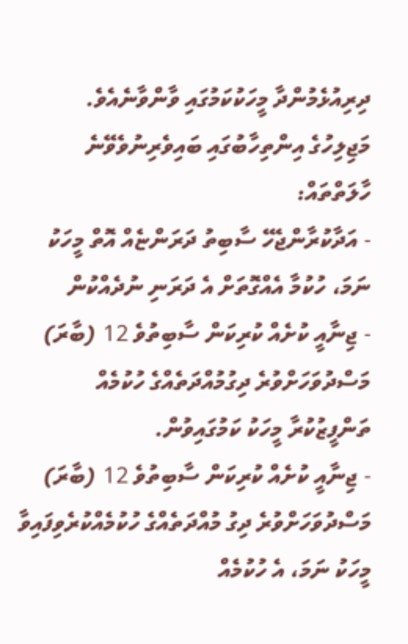ދިރިއުޅެމުންދާ މީހަކުކަމުގައި ވާންވާނެއެވެ.
މަޖިލިހުގެ އިންތިހާބުގައި ބައިވެރިނުވެވޭނެ ހާލަތްތައް:
- އަދާކުރާންޖެހޭ ސާބިތު ދަރަންޏެއް އޮތް މީހަކު ނަމަ، ހުކުމާ އެއްގޮތަށް އެ ދަރަނި ނުދެއްކުން
- ޖިނާއީ ކުށެއް ކުރިކަން ސާބިތުވެ 12 (ބާރަ) މަސްދުވަހަށްވުރެ ދިގުމުއްދަތެއްގެ ހުކުމެއް ތަންފީޒުކުރާ މީހަކު ކަމުގައިވުން.
- ޖިނާއީ ކުށެއް ކުރިކަން ސާބިތުވެ 12 (ބާރަ) މަސްދުވަހަށްވުރެ ދިގު މުއްދަތެއްގެ ހުކުމެއްކުރެވިފައިވާ މީހަކު ނަމަ، އެ ހުކުމެއް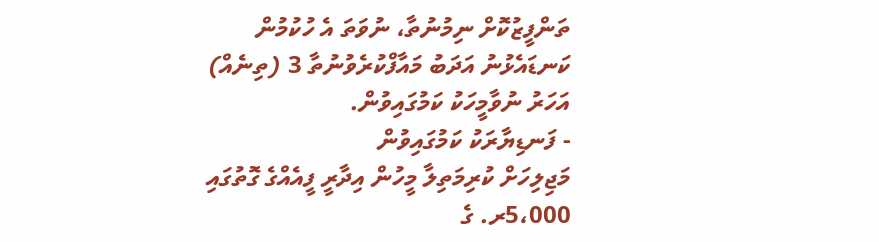ތަންފީޒުކޮށް ނިމުނުތާ، ނުވަތަ އެ ހުކުމުން ކަނޑައެޅުނު އަދަބު މައާފްކުރެވުނުތާ 3 (ތިނެއް) އަހަރު ނުވާމީހަކު ކަމުގައިވުން.
- ފަނޑިޔާރަކު ކަމުގައިވުން
މަޖިލިހަށް ކުރިމަތިލާ މީހުން އިދާރީ ފީއެއްގެ ގޮތުގައި 5،000ރ. ގެ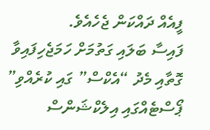ފީއެއް ދައްކަން ޖެހެއެވެ.
ފައިސާ ބަލައި ގަތުމަށް ހަމަޖެހިފައިވާ ގޮތާއި މެދު “އެކްސް” ގައި ކުރެއްވި” ޕޯސްޓެއްގައި އިލެކްޝަންސް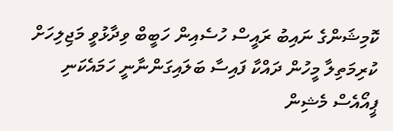ކޮމިޝަންގެ ނައިބު ރައީސް ހުސެއިން ހަބީބް ވިދާޅުވީ މަޖިލިހަށް ކުރިމަތިލާ މީހުން ދައްކާ ފައިސާ ބަލައިގަންނާނީ ހަމައެކަނި ޕީއޯއެސް މެޝިން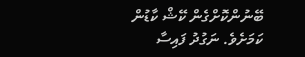ބޭނުންކޮށްގެން ކޭޝް ކާޑުން ކަމަށެވެ. ނަގުދު ފައިސާ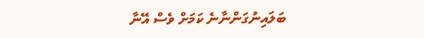ބަލައިނުގަންނާނެ ކަމަށް ވެސް އޭނާ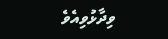ވިދާޅުވިއެވެ